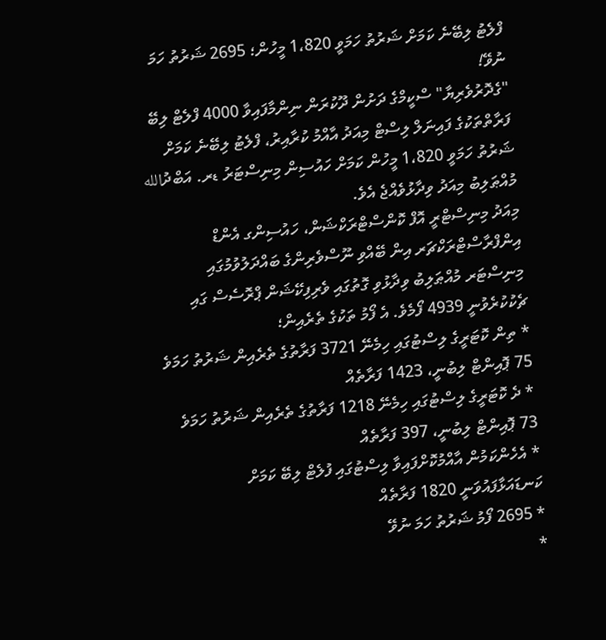ފްލެޓު ލިބޭނެ ކަމަށް ޝަރުތު ހަމަވީ 1،820 މީހުން؛ 2695 ޝަރުތު ހަމަ ނުވޭ!
"ގެދޮރުވެރިޔާ" ސްކީމްގެ ދަށުން ދޫކުރަން ނިންމާފައިވާ 4000 ފްލެޓް ލިބޭ ފަރާތްތަކުގެ ފައިނަލް ލިސްޓް މިއަދު އާއްމު ކުރާއިރު، ފްލެޓު ލިބޭނެ ކަމަށް ޝަރުތު ހަމަވީ 1،820 މީހުން ކަމަށް ހައުސިން މިނިސްޓަރު ޑރ. އަބްދުالله މުއްޠަލިބު މިއަދު ވިދާޅުވެއްޖެ އެވެ.
މިއަދު މިނިސްޓްރީ އޮފް ކޮންސްޓްރަކްޝަން، ހައުސިންގ އެންޑް އިންފްރާސްޓްރަކްޗަރ އިން ބޭއްވި ނޫސްވެރިންގެ ބައްދަލުވުމުގައި މިނިސްޓަރ މުއްޠަލިބު ވިދާޅުވި ގޮތުގައި ވެރިފިކޭޝަން ޕްރޮސެސް ގައި ޗެކުކުރެވުނީ 4939 ފޯމެވެ. އެ ފޯމު ތަކުގެ ތެރެއިން؛
* ތިން ކޮޓަރީގެ ލިސްޓުގައި ހިމެނޭ 3721 ފަރާތުގެ ތެރެއިން ޝަރުތު ހަމަވެ 75 ޕޮއިންޓް ލިބުނީ، 1423 ފަރާތެއް
* ދެ ކޮޓަރީގެ ލިސްޓުގައި ހިމެނޭ 1218 ފަރާތުގެ ތެރެއިން ޝަރުތު ހަމަވެ 73 ޕޮއިންޓް ލިބުނީ، 397 ފަރާތެއް
* އެހެންކަމުން އާއްމުކޮށްފައިވާ ލިސްޓުގައި ފުލެޓް ލިބޭ ކަމަށް ކަނޑައަޅާފައުވަނީ 1820 ފަރާތެއް
* 2695 ފޯމު ޝަރުތު ހަމަ ނުވޭ
*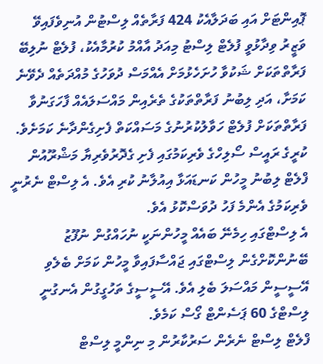ޕޮއިންޓަށް އައި ބަދަލާއެކު 424 ފަރާތެއް ލިސްޓުން އުނިވެފައިވޭ
ވަޒީރު ވިދާޅުވީ ފުލެޓް ލިސްޓު މިއަދު އާއްމު ކުރުމާއެކު، ފުލެޓް ނުލިބޭ ފަރާތްތަކަށް ޝަކުވާ ހުށަހެޅުމަށް އެއްމަސް ދުވަހުގެ މުއްދަތެއް ދެވޭނެ ކަމަށާ، އަދި ލިބުނު ފަރާތްތަކުގެ ތެރެއިން މައްސަލައެއް ފާހަގަނުވާ ފަރާތްތަކަށް ފުލެޓް ހަވާލުކުރުނުގެ މަސައްކަތް ފެށިގެންދާނެ ކަމަށެވެ.
ކުރީގެ ރައީސް ސޯލިހްގެ ވެރިކަމުގައި ފެށި ގެދޮރުވެރިޔާ މަޝްރޫއުން ފްލެޓް ލިބުނު މީހުން ކަނޑައަޅާ އިއުލާނު ކުރި އެވެ. އެ ލިސްޓް ނެރުނީ ވެރިކަމުގެ އެންމެ ފަހު ދުވަސްކޮޅު އެވެ.
އެ ލިސްޓްގައި ހިމެނޭ ބައެއް މީހުންނަކީ ނުހައްގުން ނުފޫޒު ބޭނުންކޮށްގެން ލިސްޓްގައި ޖައްސާފައިވާ މީހުން ކަމަށް ބެލެވި އޭސީސީން މައްސަލަ ބެލި އެވެ. އޭސީސީގެ ތަހުގީގުން އެނގުނީ ލިސްޓްގެ 60 ޕަސެންޓް ގޯސް ކަމެވެ.
ފްލެޓް ލިސްޓް ނެރެން ސަރުކާރުން މި ނިންމީ ލިސްޓް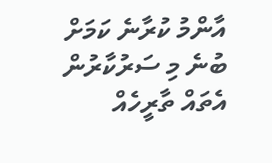އާންމު ކުރާނެ ކަމަށް ބުނެ މި ސަރުކާރުން އެތައް ތާރީހެއް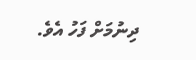ދިނުމަށް ފަހު އެވެ.